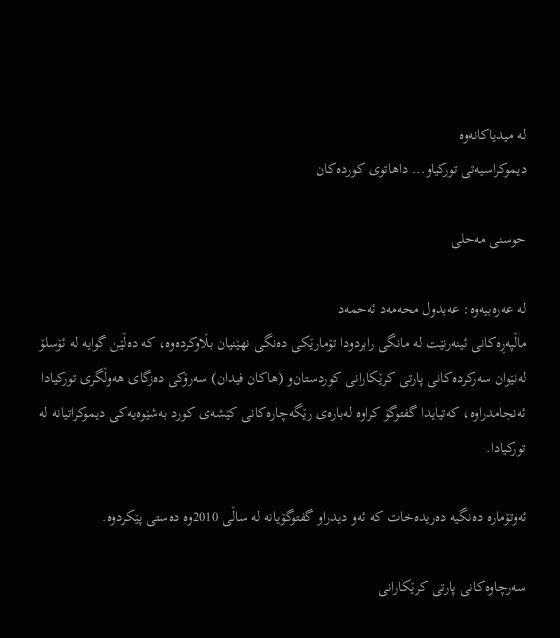له‌ میدیاکانه‌وه‌
دیموكراسیه‌تی توركیا‌و... داهاتوی كورده‌كان

حوسنی مه‌حلی

له‌ عه‌ره‌بیه‌وه‌: عه‌بدول محه‌مه‌د ئه‌حمه‌د
ماڵپه‌ڕه‌كانی ئینه‌رنێت له‌ مانگی رابردودا تۆمارێكی ده‌نگی نهێنیان بڵاوكرده‌وه‌، كه‌ ده‌ڵێن گوایه‌ له‌ ئۆسلۆ له‌نێوان سه‌ركرده‌كانی پارتی كرێكارانی كوردستان‌و (هاكان فیدان) سه‌رۆكی ده‌زگای هه‌وڵگری توركیادا ئه‌نجامدراوه‌، كه‌تیایدا گفتوگۆ كراوه‌ له‌باره‌ی رێگه‌چاره‌كانی كێشه‌ی كورد به‌شێوه‌یه‌كی دیموكراتیانه‌ له‌ توركیادا.

ئه‌وتۆماره‌ ده‌نگیه‌ ده‌ریده‌خات كه‌ ئه‌و دیدراو گفتوگۆیانه‌ له‌ ساڵی 2010وه‌ ده‌ستی پێكردوه‌.

سه‌رچاوه‌كانی پارتی كرێكارانی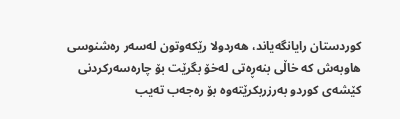كوردستان رایانگه‌یاند، هه‌ردولا رێكه‌وتون له‌سه‌ر ره‌شنوسی هاوبه‌ش كه‌ خاڵی بنه‌ڕه‌تی له‌خۆ بگرێت بۆ چاره‌سه‌ركردنی كێشه‌ی كورد‌و به‌رزربكرێته‌وه‌ بۆ ره‌جه‌ب ته‌یب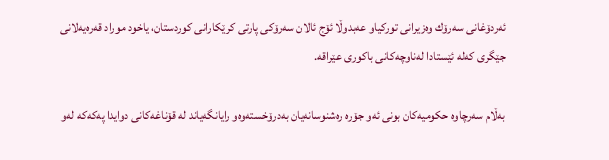ئه‌ردۆغانی سه‌رۆك وه‌زیرانی توركیا‌و عه‌بدوڵا ئۆج ئالان سه‌رۆكی پارتی كرێكارانی كوردستان، یاخود موراد قه‌ره‌یه‌لانی جێگری كه‌له‌ ئێستادا له‌ناوچه‌كانی باكوری عێراقه‌.

به‌ڵام سه‌رچاوه‌ حكومیه‌كان بونی ئه‌و جۆره‌ ره‌شنوسانه‌یان به‌درۆخسته‌وه‌‌و رایانگه‌یاند له‌ قۆناغه‌كانی دوایدا په‌كه‌كه‌ له‌و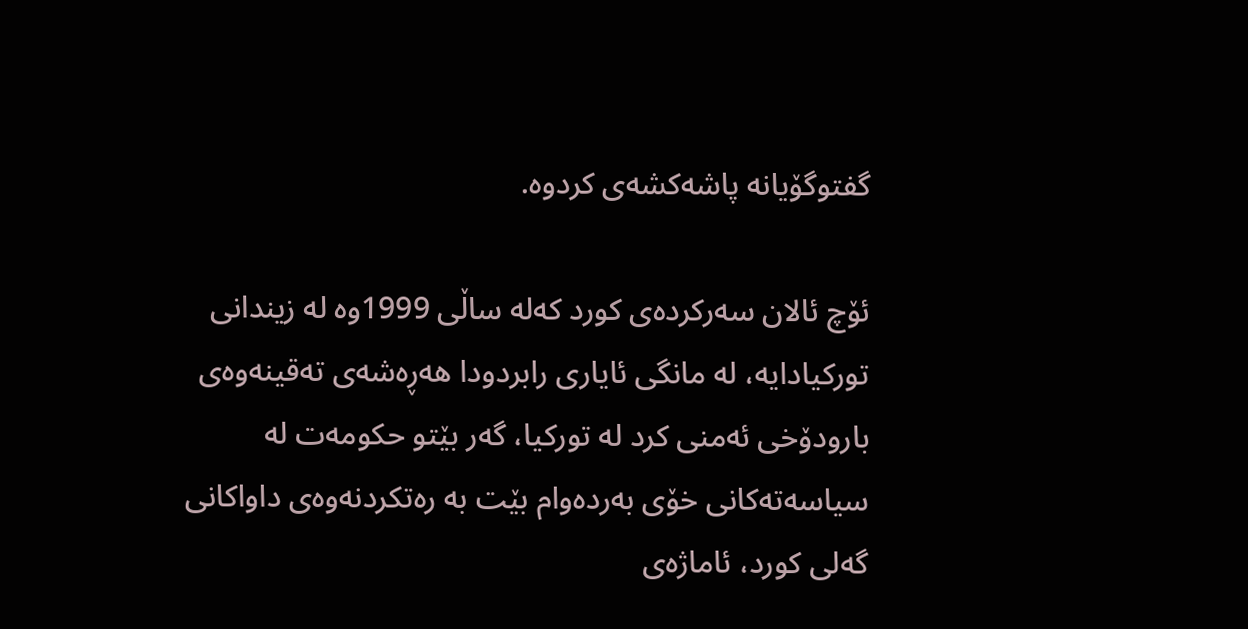گفتوگۆیانه‌ پاشه‌كشه‌ی كردوه‌.

ئۆچ ئالان سه‌ركرده‌ی كورد كه‌له‌ ساڵی 1999وه‌ له‌ زیندانی توركیادایه‌، له‌ مانگی ئایاری رابردودا هه‌ڕه‌شه‌ی ته‌قینه‌وه‌ی بارودۆخی ئه‌منی كرد له‌ توركیا، گه‌ر بێتو حكومه‌ت له‌ سیاسه‌ته‌كانی خۆی به‌رده‌وام بێت به‌ ره‌تكردنه‌وه‌ی داواكانی گه‌لی كورد، ئاماژه‌ی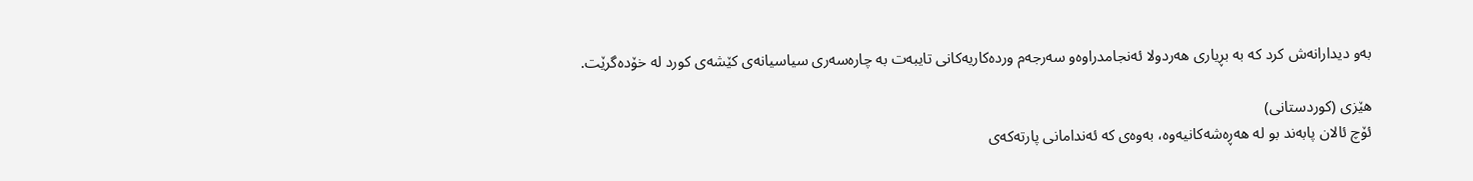به‌و دیدارانه‌ش كرد كه‌ به‌ بڕیاری هه‌ردولا ئه‌نجامدراوه‌‌و سه‌رجه‌م ورده‌كاریه‌كانی تایبه‌ت به‌ چاره‌سه‌ری سیاسیانه‌ی كێشه‌ی كورد له‌ خۆده‌گرێت.

هێزی (كوردستانی)
ئۆچ ئالان پابه‌ند بو له‌ هه‌ڕه‌شه‌كانیه‌وه‌، به‌وه‌ی كه‌ ئه‌ندامانی پارته‌كه‌ی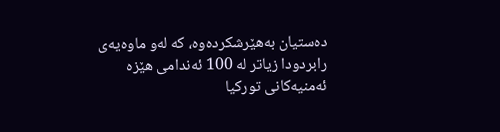ده‌ستیان به‌هێرشكرده‌وه‌، كه‌ له‌و ماوه‌یه‌ی رابردودا زیاتر له‌ 100 ئه‌ندامی هێزه‌ ئه‌منیه‌كانی توركیا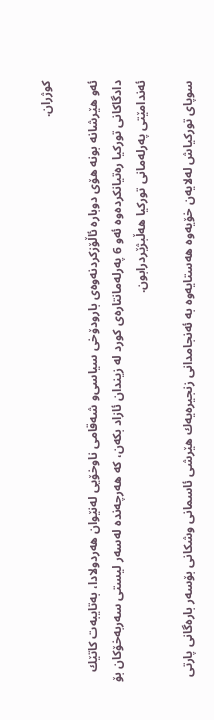كوژران.

ئه‌و هێرشانه‌ بونه‌ هۆی دوباره‌ ئاڵۆزكردنه‌وه‌ی بارودۆخی سیاسی‌و شه‌قامی ناوخۆیی له‌نێوان هه‌ردولادا، به‌تایبه‌ت كاتێك دادگاكانی توركیا ره‌تیانكرده‌وه‌ ئه‌و 6 په‌رله‌مانتاره‌ی كورد له‌ زیندان ئازاد بكه‌ن، كه‌ هه‌رچه‌نده‌ له‌سه‌ر لیستی سه‌ربه‌خۆكان بۆ ئه‌ندامێتی په‌رله‌مانی توركیا هه‌ڵبژێردرابون.

سوپای توركیاش له‌لایه‌ن خۆیه‌وه‌ هه‌ستایه‌وه‌ به‌ ئه‌نجامدانی زنجیره‌یه‌ك هێرشی ئاسمانی وشكانی بۆسه‌ر باره‌گانی پارتی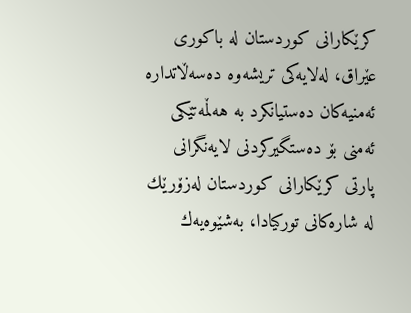كرێكارانی كوردستان له‌ باكوری عێراق، له‌لایه‌كی تریشه‌وه‌ ده‌سه‌ڵاتداره‌ ئه‌منیه‌كان ده‌ستیانكرد به‌ هه‌ڵمه‌تێكی ئه‌منی بۆ ده‌ستگیركردنی لایه‌نگرانی پارتی كرێكارانی كوردستان له‌زۆرێك له‌ شاره‌كانی توركیادا، به‌شێوه‌یه‌ك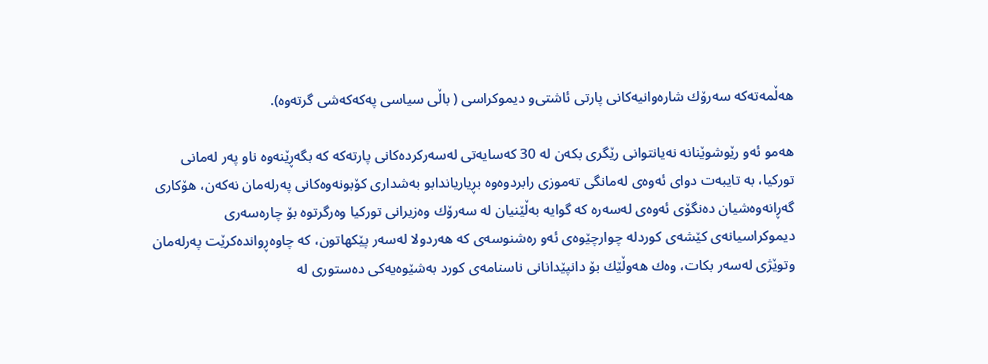هه‌ڵمه‌ته‌كه‌ سه‌رۆك شاره‌وانیه‌كانی پارتی ئاشتی‌و دیموكراسی ( باڵی سیاسی په‌كه‌كه‌شی گرته‌وه‌).

هه‌مو ئه‌و رێوشوێنانه‌ نه‌یانتوانی رێگری بكه‌ن له‌ 30 كه‌سایه‌تی له‌سه‌ركرده‌كانی پارته‌كه‌ كه‌ بگه‌ڕێنه‌وه‌ ناو په‌ر له‌مانی توركیا، به‌ تایبه‌ت دوای ئه‌وه‌ی له‌مانگی ته‌موزی رابردوه‌وه‌ بڕیاریاندابو به‌شداری كۆبونه‌وه‌كانی په‌رله‌مان نه‌كه‌ن، هۆكاری گه‌ڕانه‌وه‌شیان ده‌نگۆی ئه‌وه‌ی له‌سه‌ره‌ كه‌ گوایه‌ به‌ڵێنیان له‌ سه‌رۆك وه‌زیرانی توركیا وه‌رگرتوه‌ بۆ چاره‌سه‌ری دیموكراسیانه‌ی كێشه‌ی كوردله‌ چوارچێوه‌ی ئه‌و ره‌شنوسه‌ی كه‌ هه‌ردولا له‌سه‌ر پێكهاتون، كه‌ چاوه‌ڕوانده‌كرێت په‌رله‌مان وتوێژی له‌سه‌ر بكات، وه‌ك هه‌وڵێك بۆ دانپێدانانی ناسنامه‌ی كورد به‌شێوه‌یه‌كی ده‌ستوری له‌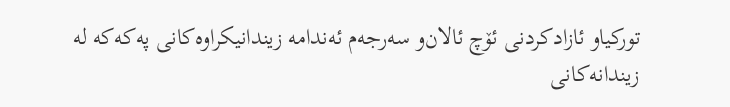توركیا‌و ئازادكردنی ئۆچ ئالان‌و سه‌رجه‌م ئه‌ندامه‌ زیندانیكراوه‌كانی په‌كه‌كه‌ له‌ زیندانه‌كانی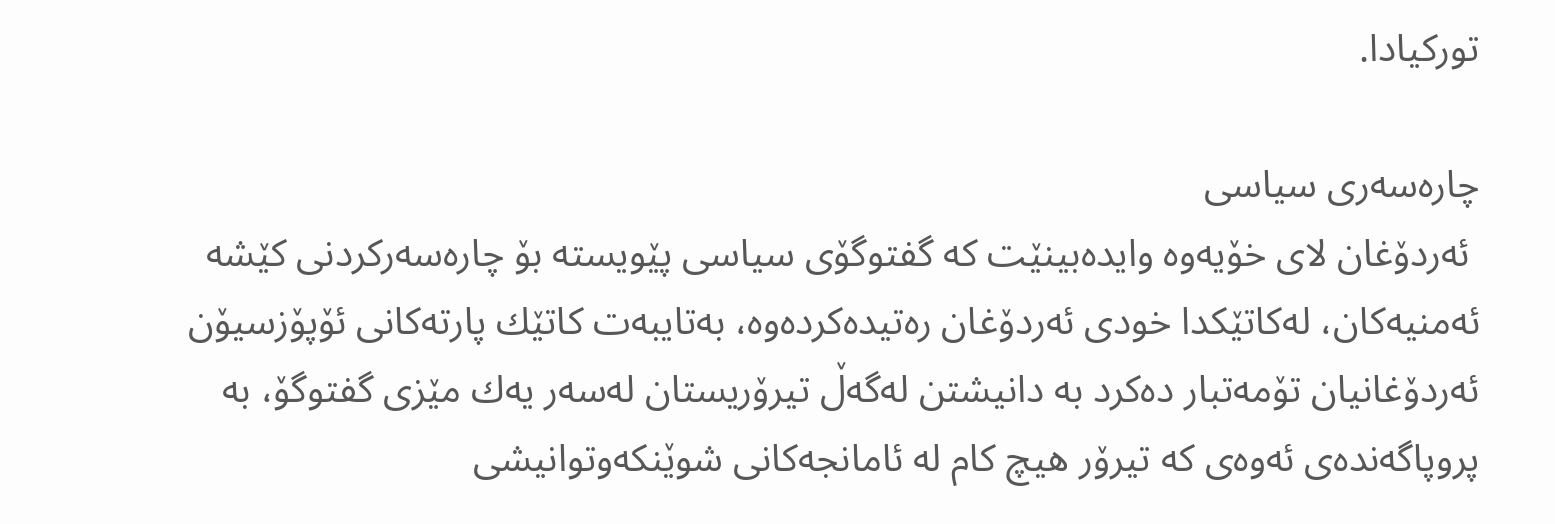توركیادا.

چاره‌سه‌ری سیاسی
 ئه‌ردۆغان لای خۆیه‌وه‌ وایده‌بینێت كه‌ گفتوگۆی سیاسی پێویسته‌ بۆ چاره‌سه‌ركردنی كێشه‌ ئه‌منیه‌كان، له‌كاتێكدا خودی ئه‌ردۆغان ره‌تیده‌كرده‌وه‌، به‌تایبه‌ت كاتێك پارته‌كانی ئۆپۆزسیۆن ئه‌ردۆغانیان تۆمه‌تبار ده‌كرد به‌ دانیشتن له‌گه‌ڵ تیرۆریستان له‌سه‌ر یه‌ك مێزی گفتوگۆ، به‌ پروپاگه‌نده‌ی ئه‌وه‌ی كه‌ تیرۆر هیچ كام له‌ ئامانجه‌كانی شوێنكه‌وتوانیشی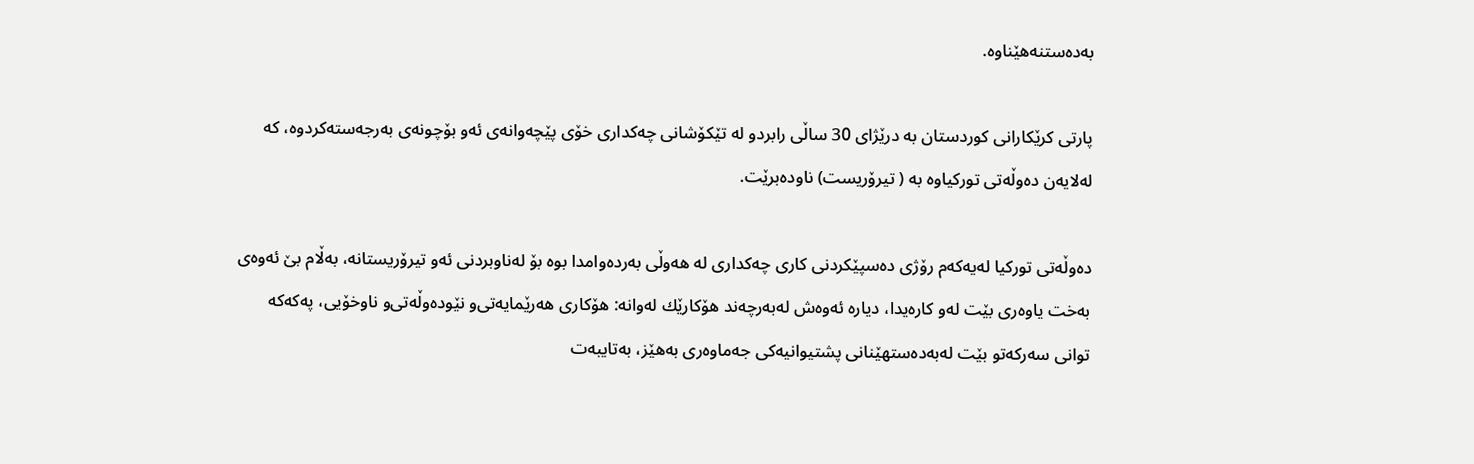به‌ده‌ستنه‌هێناوه‌.

پارتی كرێكارانی كوردستان به‌ درێژای 30 ساڵی رابردو له‌ تێكۆشانی چه‌كداری خۆی پێچه‌وانه‌ی ئه‌و بۆچونه‌ی به‌رجه‌سته‌كردوه‌، كه‌ له‌لایه‌ن ده‌وڵه‌تی توركیاوه‌ به‌ ( تیرۆریست) ناوده‌برێت.

ده‌وڵه‌تی توركیا له‌یه‌كه‌م رۆژی ده‌سپێكردنی كاری چه‌كداری له‌ هه‌وڵی به‌رده‌وامدا بوه‌ بۆ له‌ناوبردنی ئه‌و تیرۆریستانه‌، به‌ڵام بێ ئه‌وه‌ی به‌خت یاوه‌ری بێت له‌و كاره‌یدا، دیاره‌ ئه‌وه‌ش له‌به‌رچه‌ند هۆكارێك له‌وانه‌: هۆكاری هه‌رێمایه‌تی‌و نێوده‌وڵه‌تی‌و ناوخۆیی، په‌كه‌كه‌ توانی سه‌ركه‌تو بێت له‌به‌ده‌ستهێنانی پشتیوانیه‌كی جه‌ماوه‌ری به‌هێز، به‌تایبه‌ت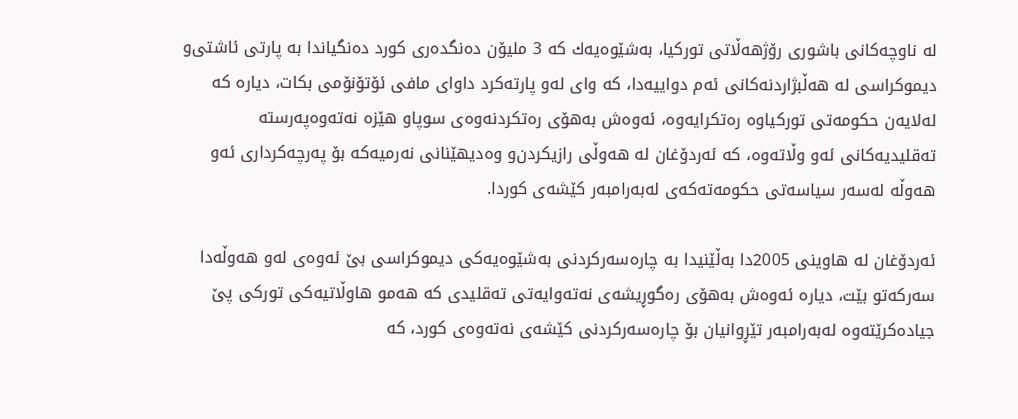له‌ ناوچه‌كانی باشوری رۆژهه‌ڵاتی توركیا، به‌شێوه‌یه‌ك كه‌ 3 ملیۆن ده‌نگده‌ری كورد ده‌نگیاندا به‌ پارتی ئاشتی‌و دیموكراسی له‌ هه‌ڵبژاردنه‌كانی ئه‌م دواییه‌دا، كه‌ وای له‌و پارته‌كرد داوای مافی ئۆتۆنۆمی بكات، دیاره‌ كه‌ له‌لایه‌ن حكومه‌تی توركیاوه‌ ره‌تكرایه‌وه‌، ئه‌وه‌ش به‌هۆی ره‌تكردنه‌وه‌ی سوپاو هێزه‌ نه‌ته‌وه‌په‌رسته‌ ته‌قلیدیه‌كانی ئه‌و وڵاته‌وه‌، كه‌ ئه‌ردۆغان له‌ هه‌وڵی رازیكردن‌و وه‌دیهێنانی نه‌رمیه‌كه‌ بۆ په‌رچه‌كرداری ئه‌و هه‌وڵه‌ له‌سه‌ر سیاسه‌تی حكومه‌ته‌كه‌ی له‌به‌رامبه‌ر كێشه‌ی كوردا.

ئه‌ردۆغان له‌ هاوینی 2005دا به‌ڵێنیدا به‌ چاره‌سه‌ركردنی به‌شێوه‌یه‌كی دیموكراسی بێ ئه‌وه‌ی له‌و هه‌وڵه‌دا سه‌ركه‌تو بێت، دیاره‌ ئه‌وه‌ش به‌هۆی ره‌گوڕیشه‌ی نه‌ته‌وایه‌تی ته‌قلیدی كه‌ هه‌مو هاوڵاتیه‌كی توركی پێ جیاده‌كرێته‌وه‌ له‌به‌رامبه‌ر تێڕوانیان بۆ چاره‌سه‌ركردنی كێشه‌ی نه‌ته‌وه‌ی كورد، كه‌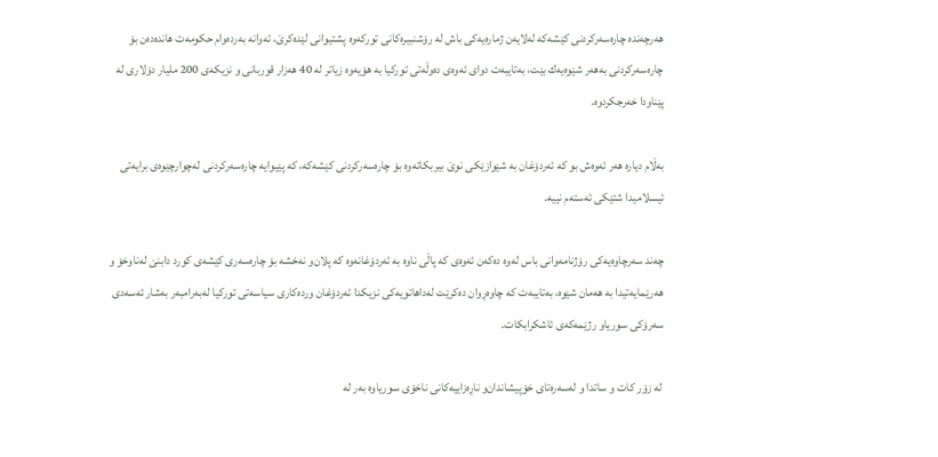هه‌رچه‌نده‌ چاره‌سه‌ركردنی كێشه‌كه‌ له‌لایه‌ن ژماره‌یه‌كی باش له‌ رۆشنبیره‌كانی توركه‌وه‌ پشتیوانی لێده‌كرێ، ئه‌وانه‌ به‌رده‌وام حكومه‌ت هانده‌ده‌ن بۆ چاره‌سه‌ركردنی به‌هه‌ر شێوه‌یه‌ك بێت، به‌تایبه‌ت دوای ئه‌وه‌ی ده‌وڵه‌تی توركیا به‌ هۆیه‌وه‌ زیاتر له‌ 40 هه‌زار قوربانی ‌و نزیكه‌ی 200 ملیار دۆلاری له‌ پێناودا خه‌رجكردوه‌.

به‌ڵام دیاره‌ هه‌ر ئه‌وه‌ش بو كه‌ ئه‌ردۆغان به‌ شێوازێكی نوێ بیربكاته‌وه‌ بۆ چاره‌سه‌ركردنی كێشه‌كه‌، كه‌ پێیوایه‌ چاره‌سه‌ركردنی له‌چوارچێوه‌ی برایه‌تی ئیسلامیدا شتێكی ئه‌سته‌م نییه‌.

چه‌ند سه‌رچاوه‌یه‌كی رۆژنامه‌وانی باس له‌وه‌ ده‌كه‌ن ئه‌وه‌ی كه‌ پاڵی ناوه‌ به‌ ئه‌ردۆغانه‌وه‌ كه‌ پلان‌و نه‌خشه‌ بۆ چاره‌سه‌ری كێشه‌ی كورد دابنێ له‌ناوخۆ و هه‌رێمایه‌تیدا به‌ هه‌مان شێوه‌، به‌تایبه‌ت كه‌ چاوه‌ڕوان ده‌كرێت له‌داهاتویه‌كی نزیكدا ئه‌ردۆغان ورده‌كاری سیاسه‌تی توركیا له‌به‌رامبه‌ر به‌شار ئه‌سه‌دی سه‌رۆكی سوریاو رژێمه‌كه‌ی ئاشكرابكات.

 له‌ زۆر كات و ساتدا و له‌سه‌ره‌تای خۆپیشاندان‌و ناڕه‌زاییه‌كانی ناخۆی سوریاوه‌ به‌ر له‌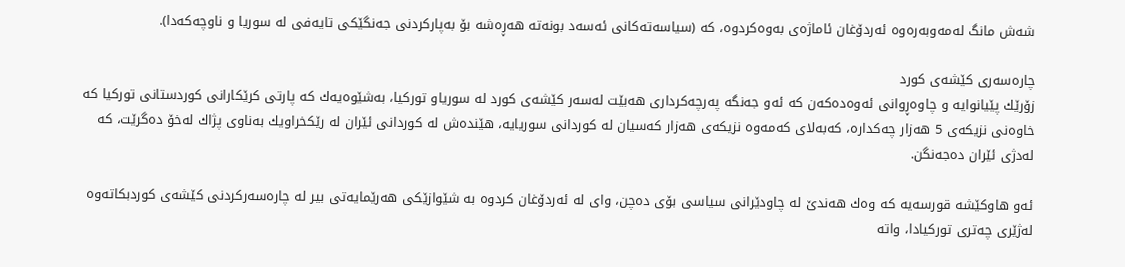شه‌ش مانگ له‌مه‌وبه‌ره‌وه‌ ئه‌ردۆغان ئاماژه‌ی به‌وه‌كردوه‌، كه‌ (سیاسه‌ته‌كانی ئه‌سه‌د بونه‌ته‌ هه‌ڕه‌شه‌ بۆ به‌پاركردنی جه‌نگێكی تایه‌فی له‌ سوریا و ناوچه‌كه‌دا).

چاره‌سه‌ری كێشه‌ی كورد
زۆرێك پێیانوایه‌ ‌و چاوه‌ڕوانی ئه‌وه‌ده‌كه‌ن كه‌ ئه‌و جه‌نگه‌ په‌رچه‌كرداری هه‌بێت له‌سه‌ر كێشه‌ی كورد له‌ سوریاو توركیا، به‌شێوه‌یه‌ك كه‌ پارتی كرێكارانی كوردستانی توركیا كه‌ خاوه‌نی نزیكه‌ی 5 هه‌زار چه‌كداره‌، كه‌به‌لای كه‌مه‌وه‌ نزیكه‌ی هه‌زار كه‌سیان له‌ كوردانی سوریایه‌، هێنده‌ش له‌ كوردانی ئێران له‌ رێكخراویك به‌ناوی‌ پژاك له‌خۆ ده‌گرێت، كه‌ له‌دژی ئێران ده‌جه‌نگن.

ئه‌و هاوكێشه‌ قورسه‌یه‌ كه‌ وه‌ك هه‌ندێ له‌ چاودێرانی سیاسی بۆی ده‌چن، وای له‌ ئه‌ردۆغان كردوه‌ به‌ شێوازێكی هه‌رێمایه‌تی بیر له‌ چاره‌سه‌ركردنی كێشه‌ی كوردبكاته‌وه‌ له‌ژێری چه‌تری توركیادا، واته‌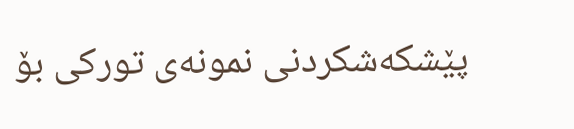پێشكه‌شكردنی نمونه‌ی توركی بۆ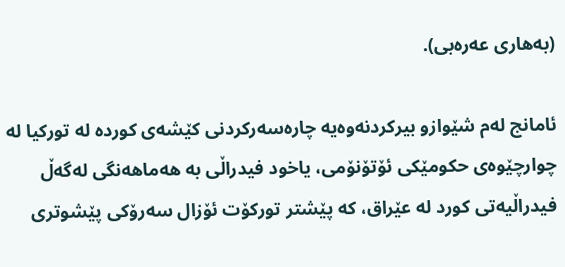(به‌هاری عه‌ره‌بی).

ئامانج له‌م شێوازو بیركردنه‌وه‌یه‌ چاره‌سه‌ركردنی كێشه‌ی كورده‌ له‌ توركیا له‌ چوارچێوه‌ی حكومێكی ئۆتۆنۆمی، یاخود فیدراڵی به‌ هه‌ماهه‌نگی له‌گه‌ڵ فیدراڵیه‌تی كورد له‌ عێراق، كه‌ پێشتر توركۆت ئۆزال سه‌رۆكی پێشوتری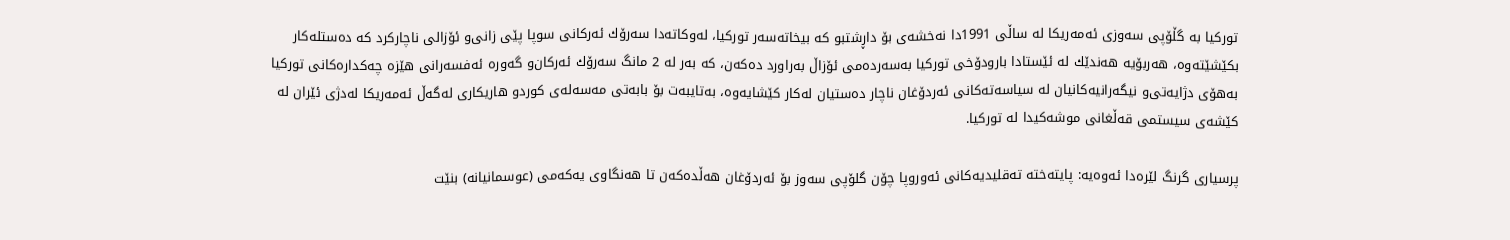توركیا به‌ گڵۆپی سه‌وزی ئه‌مه‌ریكا له‌ ساڵی 1991دا نه‌خشه‌ی بۆ داڕشتبو كه‌ بیخاته‌سه‌ر توركیا، له‌وكاته‌دا سه‌رۆك ئه‌ركانی سوپا پێی زانی‌و ئۆزالی ناچاركرد كه‌ ده‌ستله‌كار بكێشێته‌وه‌، هه‌ربۆیه‌ هه‌ندێك له‌ ئێستادا بارودۆخی توركیا به‌سه‌رده‌می ئۆزاڵ به‌راورد ده‌كه‌ن، كه‌ به‌ر له‌ 2 مانگ سه‌رۆك ئه‌ركان‌و گه‌وره‌ ئه‌فسه‌رانی هێزه‌ چه‌كداره‌كانی توركیا به‌هۆی دژایه‌تی‌و نیگه‌رانیه‌كانیان له‌ سیاسه‌ته‌كانی ئه‌ردۆغان ناچار ده‌ستیان له‌كار كێشایه‌وه‌، به‌تایبه‌ت بۆ بابه‌تی مه‌سه‌له‌ی كورد‌و هاریكاری له‌گه‌ڵ ئه‌مه‌ریكا له‌دژی ئێران له‌ كێشه‌ی سیستمی قه‌ڵغانی موشه‌كیدا له‌ توركیا.

پرسیاری گرنگ لێره‌دا ئه‌وه‌یه‌: پایته‌خته‌ ته‌قلیدیه‌كانی ئه‌وروپا چۆن گلۆپی سه‌وز بۆ ئه‌ردۆغان هه‌ڵده‌كه‌ن تا هه‌نگاوی یه‌كه‌می (عوسمانیانه‌) بنێت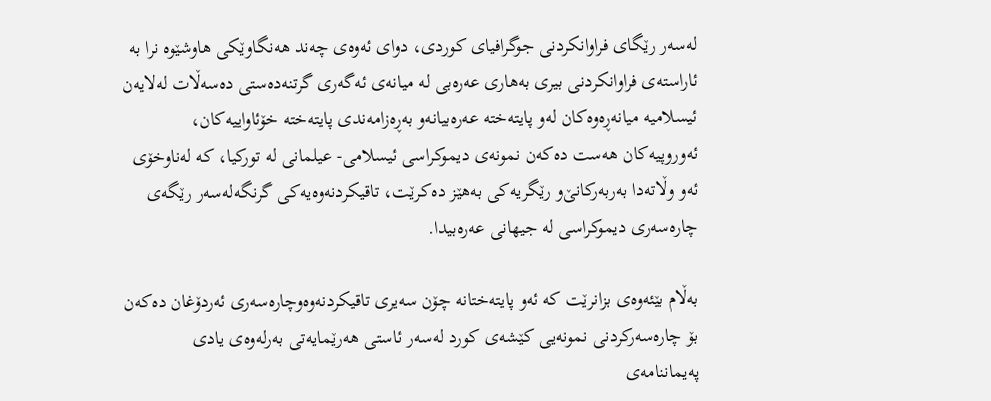له‌سه‌ر رێگای فراوانكردنی جوگرافیای كوردی، دوای ئه‌وه‌ی چه‌ند هه‌نگاوێكی هاوشێوه‌ نرا به‌ ئاراسته‌ی فراوانكردنی بیری به‌هاری عه‌ره‌بی له‌ میانه‌ی ئه‌گه‌ری گرتنه‌ده‌ستی ده‌سه‌ڵات له‌لایه‌ن ئیسلامیه‌ میانه‌ڕه‌وه‌كان له‌و پایته‌خته‌ عه‌ره‌بیانه‌و به‌ڕه‌زامه‌ندی پایته‌خته‌ خۆئاواییه‌كان، ئه‌وروپیه‌كان هه‌ست ده‌كه‌ن نمونه‌ی دیموكراسی ئیسلامی- عیلمانی له‌ توركیا، كه‌ له‌ناوخۆی ئه‌و وڵاته‌دا به‌ربه‌ركانێ‌و رێگریه‌كی به‌هێز ده‌كرێت، تاقیكردنه‌وه‌یه‌كی گرنگه‌له‌سه‌ر رێگه‌ی چاره‌سه‌ری دیموكراسی له‌ جیهانی عه‌ره‌بیدا.

به‌ڵام بێئه‌وه‌ی بزانرێت كه‌ ئه‌و پایته‌ختانه‌ چۆن سه‌یری تاقیكردنه‌وه‌‌وچاره‌سه‌ری ئه‌ردۆغان ده‌كه‌ن بۆ چاره‌سه‌ركردنی نمونه‌یی كێشه‌ی كورد له‌سه‌ر ئاستی هه‌رێمایه‌تی به‌رله‌وه‌ی یادی په‌یماننامه‌ی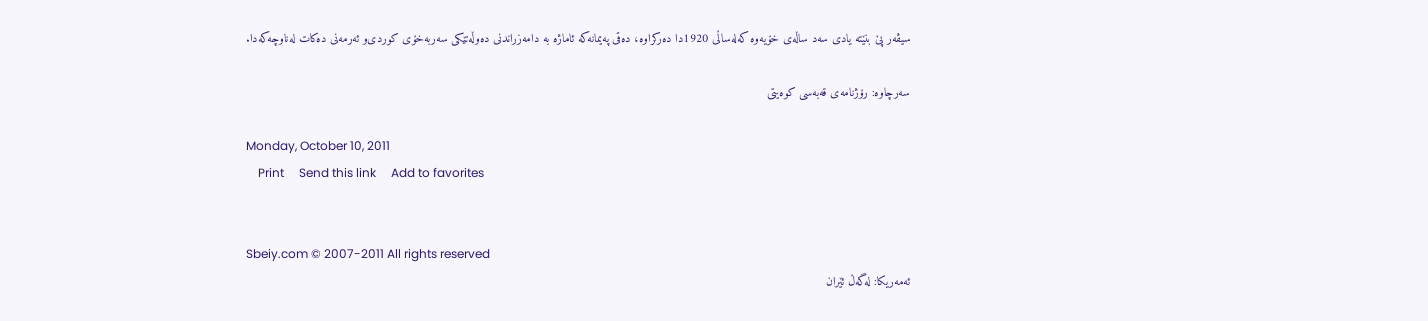سیڤه‌ر پێ بنێته‌ یادی سه‌د ساڵه‌ی خۆیه‌وه‌ كه‌له‌ساڵی 1920دا ده‌ركراوه‌، ده‌قی په‌یمانه‌كه‌ ئاماژه‌ به‌ دامه‌زراندنی ده‌وڵه‌تێكی سه‌ربه‌خۆی كوردی‌و ئه‌رمه‌نی ده‌كات له‌ناوچه‌كه‌دا.

سه‌رچاوه‌: رۆژنامه‌ی قه‌به‌سی كوه‌یتی

Monday, October 10, 2011
    Print     Send this link     Add to favorites


Sbeiy.com © 2007-2011 All rights reserved
ئه‌مه‌ریكا: له‌گه‌ڵ ئێران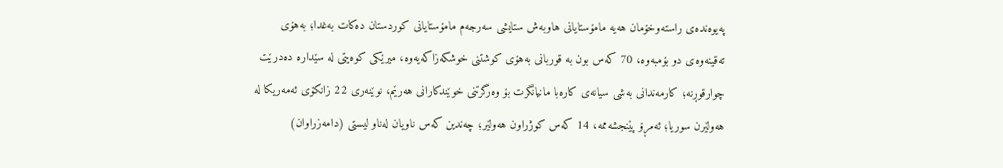په‌یوه‌نده‌ی‌ راسته‌وخۆمان هه‌یه‌ مامۆستایانی هاوبه‌ش ستایشی سه‌رجه‌م مامۆستایانی‌ كوردستان ده‌كات به‌غدا؛ به‌هۆی ته‌قینه‌وه‌ی دو بۆمبه‌وه، 70 كه‌س بون به‌ قوربانی‌ به‌هۆی‌ كوشتنی‌ خوشكه‌زاكه‌یه‌وه‌، میرێكی كوه‌یتی‌ له‌ سێداره‌ ده‌درێت چوارقوڕنه‌؛ كارمه‌ندانی به‌شی سیانه‌ی كاره‌با مانیانگرت بۆ وه‌رگرتنی خوێندكارانی هه‌رێم، نوێنه‌ری‌ 22 زانكۆی‌ ئه‌مه‌ریكا له‌ هه‌ولێرن سوریا؛ ئه‌مڕۆ پێنجشه‌ممه‌، 14 كه‌س كوژراون هه‌ولێر؛ چه‌ندین كه‌س ناویان له‌ناو ليستى (دامه‌زراوان)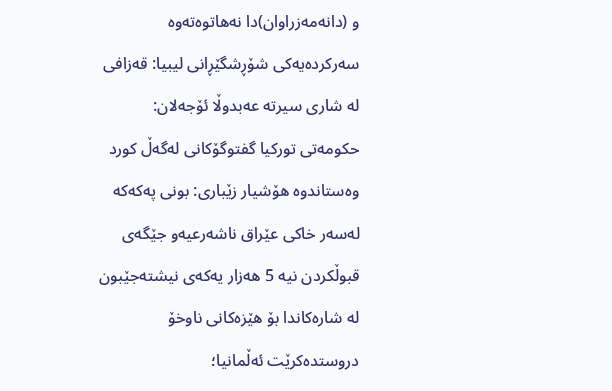و (دانه‌مه‌زراوان)دا نه‌هاتوه‌ته‌وه‌ سه‌ركرده‌یه‌كی شۆڕشگێڕانی‌ لیبیا: قه‌زافی له‌ شاری‌ سیرته‌ عه‌بدوڵا ئۆجه‌لان: حكومه‌تی‌ توركیا گفتوگۆكانی‌ له‌گه‌ڵ كورد وه‌ستاندوه‌ هۆشیار زێباری‌: بونی په‌كه‌كه‌ له‌سه‌ر خاكی عێراق ناشه‌رعیه‌و جێگه‌ی‌ قبوڵكردن نیه‌ 5 هه‌زار یه‌كه‌ی‌ نیشته‌جێبون له‌ شاره‌كاندا بۆ هێزه‌كانی ناوخۆ دروستده‌كرێت ئه‌ڵمانیا؛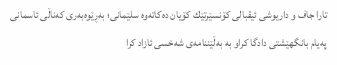تارا جاف و داریوشی‌ ئیقبالی‌ كۆنسێرتێك كۆیان ده‌كاته‌وه‌ سلێمانی؛ به‌ڕێوه‌به‌ری كه‌ناڵی ئاسمانی په‌یام بانگهێشتی دادگا کراو به‌ به‌ڵێننامه‌ی شه‌خسی ئازاد کرا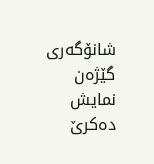شانۆگه‌ری‌ گێژه‌ن نمایش ده‌كرێ